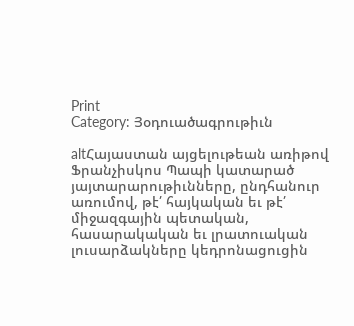Print
Category: Յօդուածագրութիւն

altՀայաստան այցելութեան առիթով Ֆրանչիսկոս Պապի կատարած յայտարարութիւնները, ընդհանուր առումով, թէ՛ հայկական եւ թէ՛ միջազգային պետական, հասարակական եւ լրատուական լուսարձակները կեդրոնացուցին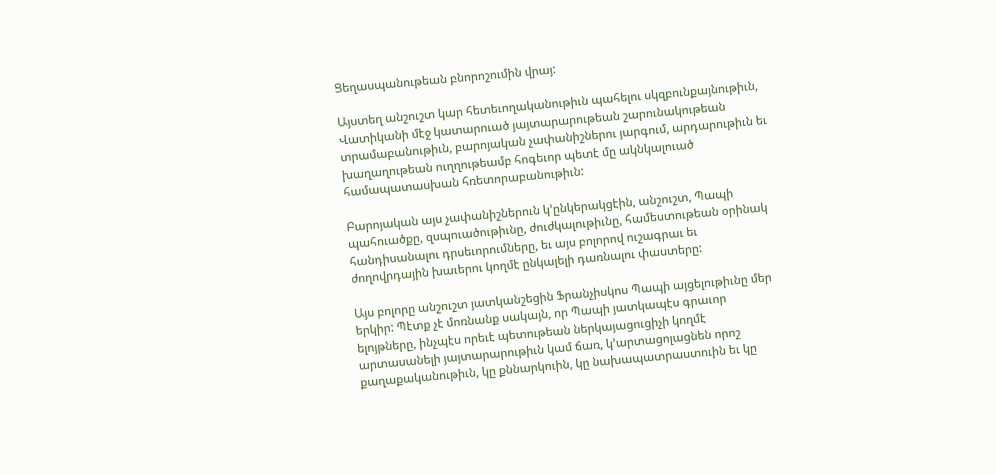Ցեղասպանութեան բնորոշումին վրայ:

Այստեղ անշուշտ կար հետեւողականութիւն պահելու սկզբունքայնութիւն, Վատիկանի մէջ կատարուած յայտարարութեան շարունակութեան տրամաբանութիւն, բարոյական չափանիշներու յարգում, արդարութիւն եւ խաղաղութեան ուղղութեամբ հոգեւոր պետէ մը ակնկալուած համապատասխան հռետորաբանութիւն:

Բարոյական այս չափանիշներուն կ՚ընկերակցէին, անշուշտ, Պապի պահուածքը, զսպուածութիւնը, ժուժկալութիւնը, համեստութեան օրինակ հանդիսանալու դրսեւորումները, եւ այս բոլորով ուշագրաւ եւ ժողովրդային խաւերու կողմէ ընկալելի դառնալու փաստերը:

Այս բոլորը անշուշտ յատկանշեցին Ֆրանչիսկոս Պապի այցելութիւնը մեր երկիր: Պէտք չէ մոռնանք սակայն, որ Պապի յատկապէս գրաւոր ելոյթները, ինչպէս որեւէ պետութեան ներկայացուցիչի կողմէ արտասանելի յայտարարութիւն կամ ճառ, կ՚արտացոլացնեն որոշ քաղաքականութիւն, կը քննարկուին, կը նախապատրաստուին եւ կը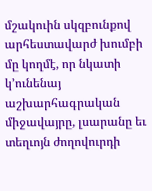մշակուին սկզբունքով արհեստավարժ խումբի մը կողմէ, որ նկատի կ՚ունենայ աշխարհագրական միջավայրը, լսարանը եւ տեղւոյն ժողովուրդի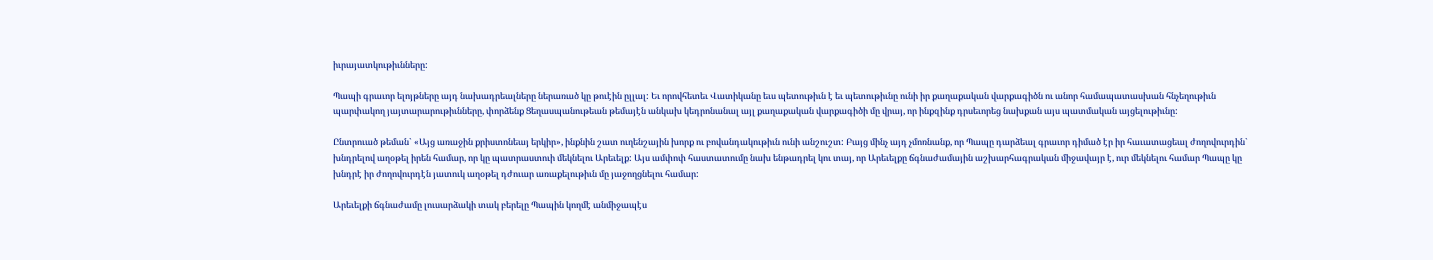իւրայատկութիւնները:

Պապի գրաւոր ելոյթները այդ նախադրեալները ներառած կը թուէին ըլլալ: Եւ որովհետեւ Վատիկանը եւս պետութիւն է եւ պետութիւնը ունի իր քաղաքական վարքագիծն ու անոր համապատասխան հնչեղութիւն պարփակող յայտարարութիւնները, փորձենք Ցեղասպանութեան թեմայէն անկախ կեդրոնանալ այլ քաղաքական վարքագիծի մը վրայ, որ ինքզինք դրսեւորեց նախքան այս պատմական այցելութիւնը:

Ընտրուած թեման` «Այց առաջին քրիստոնեայ երկիր», ինքնին շատ ուղենշային խորք ու բովանդակութիւն ունի անշուշտ: Բայց մինչ այդ չմոռնանք, որ Պապը դարձեալ գրաւոր դիմած էր իր հաւատացեալ ժողովուրդին` խնդրելով աղօթել իրեն համար, որ կը պատրաստուի մեկնելու Արեւելք: Այս ամփոփ հաստատումը նախ ենթադրել կու տայ, որ Արեւելքը ճգնաժամային աշխարհագրական միջավայր է, ուր մեկնելու համար Պապը կը խնդրէ իր ժողովուրդէն յատուկ աղօթել դժուար առաքելութիւն մը յաջողցնելու համար:

Արեւելքի ճգնաժամը լուսարձակի տակ բերելը Պապին կողմէ անմիջապէս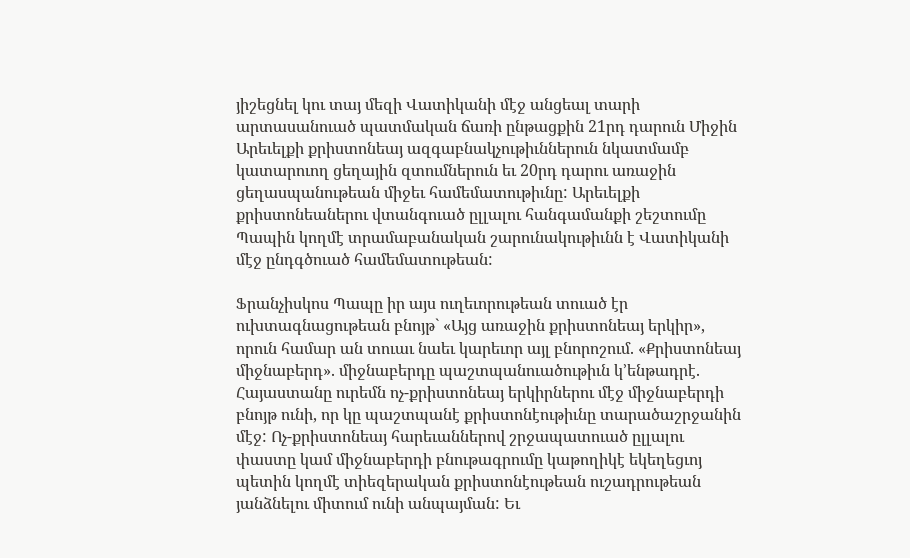յիշեցնել կու տայ մեզի Վատիկանի մէջ անցեալ տարի արտասանուած պատմական ճառի ընթացքին 21րդ դարուն Միջին Արեւելքի քրիստոնեայ ազգաբնակչութիւններուն նկատմամբ կատարուող ցեղային զտումներուն եւ 20րդ դարու առաջին ցեղասպանութեան միջեւ համեմատութիւնը: Արեւելքի քրիստոնեաներու վտանգուած ըլլալու հանգամանքի շեշտումը Պապին կողմէ տրամաբանական շարունակութիւնն է Վատիկանի մէջ ընդգծուած համեմատութեան:

Ֆրանչիսկոս Պապը իր այս ուղեւորութեան տուած էր ուխտագնացութեան բնոյթ` «Այց առաջին քրիստոնեայ երկիր», որուն համար ան տուաւ նաեւ կարեւոր այլ բնորոշում. «Քրիստոնեայ միջնաբերդ». միջնաբերդը պաշտպանուածութիւն կ՚ենթադրէ. Հայաստանը ուրեմն ոչ-քրիստոնեայ երկիրներու մէջ միջնաբերդի բնոյթ ունի, որ կը պաշտպանէ քրիստոնէութիւնը տարածաշրջանին մէջ: Ոչ-քրիստոնեայ հարեւաններով շրջապատուած ըլլալու փաստը կամ միջնաբերդի բնութագրումը կաթողիկէ եկեղեցւոյ պետին կողմէ տիեզերական քրիստոնէութեան ուշադրութեան յանձնելու միտում ունի անպայման: Եւ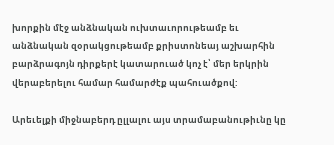խորքին մէջ անձնական ուխտաւորութեամբ եւ անձնական զօրակցութեամբ քրիստոնեայ աշխարհին բարձրագոյն դիրքերէ կատարուած կոչ է՝ մեր երկրին վերաբերելու համար համարժէք պահուածքով:

Արեւելքի միջնաբերդ ըլլալու այս տրամաբանութիւնը կը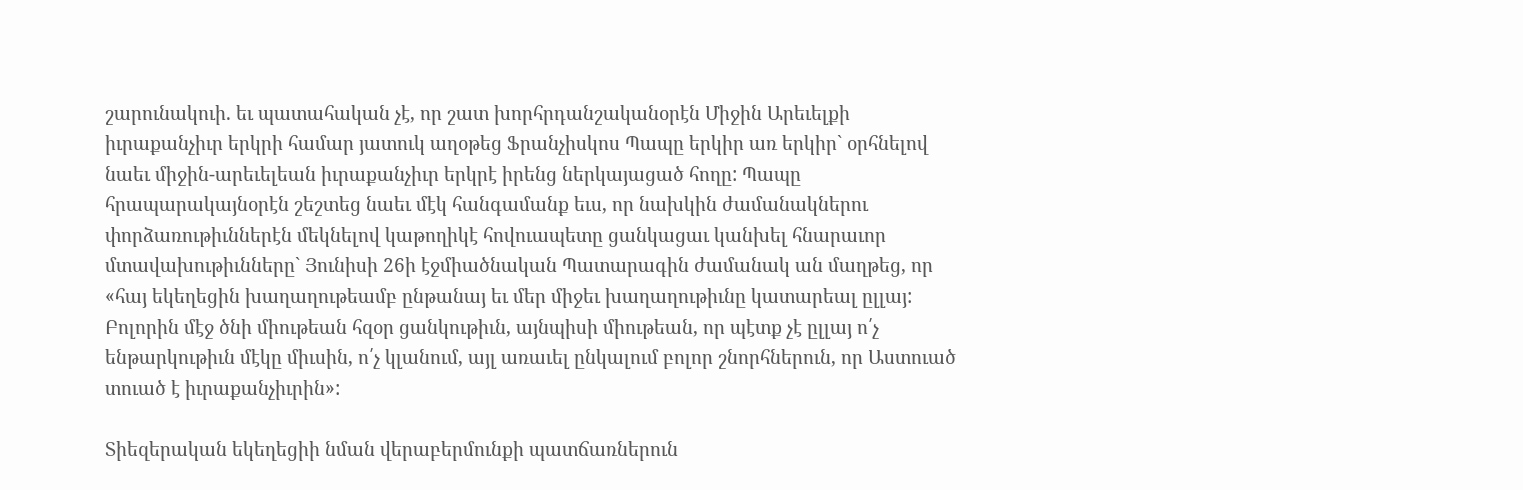շարունակուի. եւ պատահական չէ, որ շատ խորհրդանշականօրէն Միջին Արեւելքի իւրաքանչիւր երկրի համար յատուկ աղօթեց Ֆրանչիսկոս Պապը երկիր առ երկիր` օրհնելով նաեւ միջին-արեւելեան իւրաքանչիւր երկրէ իրենց ներկայացած հողը: Պապը հրապարակայնօրէն շեշտեց նաեւ մէկ հանգամանք եւս, որ նախկին ժամանակներու փորձառութիւններէն մեկնելով կաթողիկէ հովուապետը ցանկացաւ կանխել հնարաւոր մտավախութիւնները` Յունիսի 26ի էջմիածնական Պատարագին ժամանակ ան մաղթեց, որ «հայ եկեղեցին խաղաղութեամբ ընթանայ եւ մեր միջեւ խաղաղութիւնը կատարեալ ըլլայ: Բոլորին մէջ ծնի միութեան հզօր ցանկութիւն, այնպիսի միութեան, որ պէտք չէ ըլլայ ո՛չ ենթարկութիւն մէկը միւսին, ո՛չ կլանում, այլ առաւել ընկալում բոլոր շնորհներուն, որ Աստուած տուած է իւրաքանչիւրին»:

Տիեզերական եկեղեցիի նման վերաբերմունքի պատճառներուն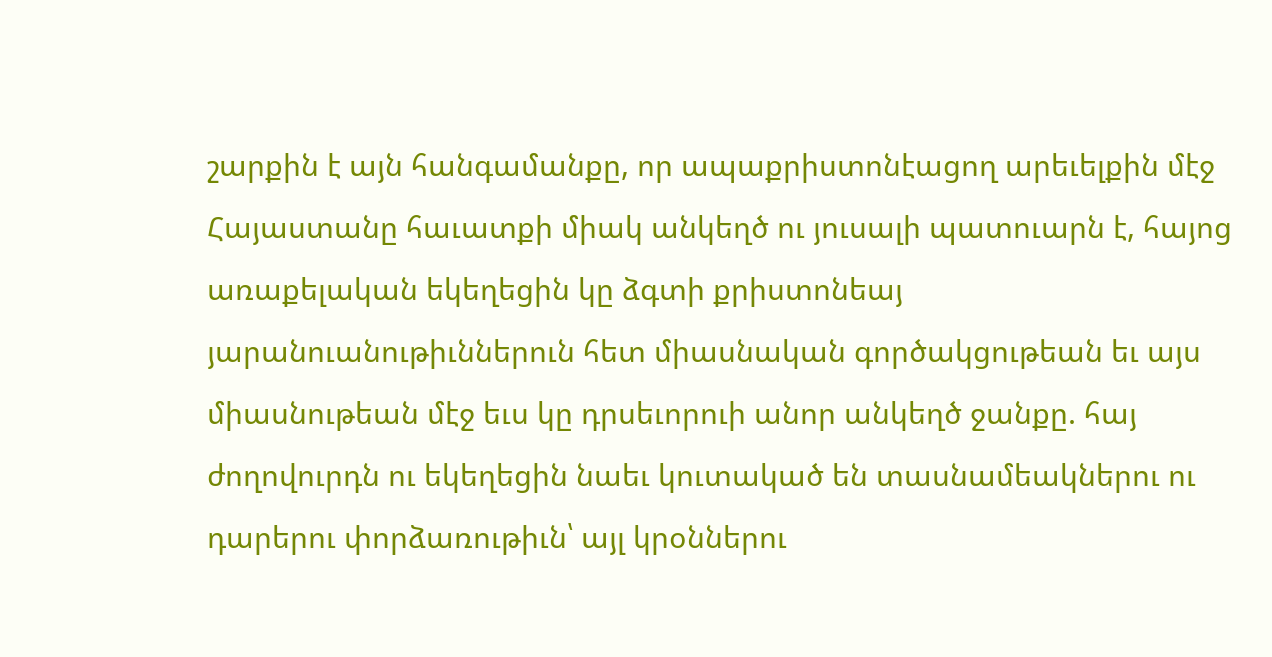շարքին է այն հանգամանքը, որ ապաքրիստոնէացող արեւելքին մէջ Հայաստանը հաւատքի միակ անկեղծ ու յուսալի պատուարն է, հայոց առաքելական եկեղեցին կը ձգտի քրիստոնեայ յարանուանութիւններուն հետ միասնական գործակցութեան եւ այս միասնութեան մէջ եւս կը դրսեւորուի անոր անկեղծ ջանքը. հայ ժողովուրդն ու եկեղեցին նաեւ կուտակած են տասնամեակներու ու դարերու փորձառութիւն՝ այլ կրօններու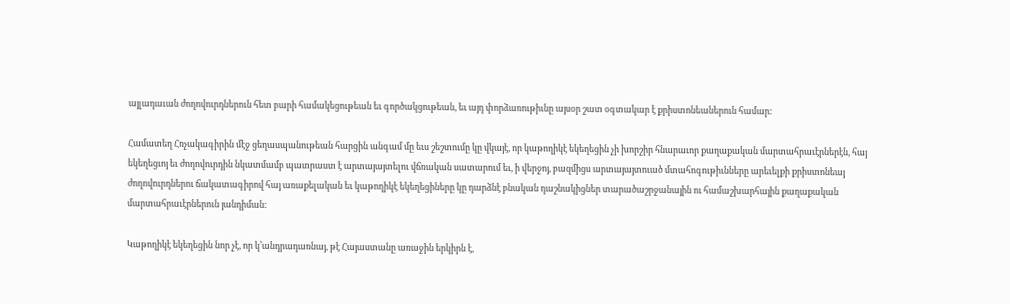այլադաւան ժողովուրդներուն հետ բարի համակեցութեան եւ գործակցութեան, եւ այդ փորձառութիւնը այսօր շատ օգտակար է քրիստոնեաներուն համար:

Համատեղ Հռչակագիրին մէջ ցեղասպանութեան հարցին անգամ մը եւս շեշտումը կը վկայէ, որ կաթողիկէ եկեղեցին չի խորշիր հնարաւոր քաղաքական մարտահրաւէրներէն, հայ եկեղեցւոյ եւ ժողովուրդին նկատմամբ պատրաստ է արտայայտելու վճռական սատարում եւ, ի վերջոյ, բազմիցս արտայայտուած մտահոգութիւնները արեւելքի քրիստոնեայ ժողովուրդներու ճակատագիրով հայ առաքելական եւ կաթողիկէ եկեղեցիները կը դարձնէ բնական դաշնակիցներ տարածաշրջանային ու համաշխարհային քաղաքական մարտահրաւէրներուն յանդիման:

Կաթողիկէ եկեղեցին նոր չէ, որ կ՚անդրադառնայ, թէ Հայաստանը առաջին երկիրն է,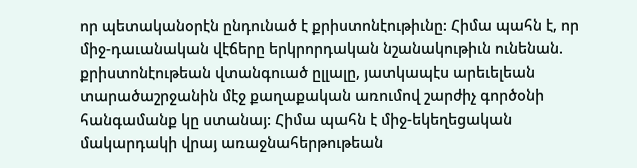որ պետականօրէն ընդունած է քրիստոնէութիւնը: Հիմա պահն է, որ միջ-դաւանական վէճերը երկրորդական նշանակութիւն ունենան. քրիստոնէութեան վտանգուած ըլլալը, յատկապէս արեւելեան տարածաշրջանին մէջ քաղաքական առումով շարժիչ գործօնի հանգամանք կը ստանայ: Հիմա պահն է միջ-եկեղեցական մակարդակի վրայ առաջնահերթութեան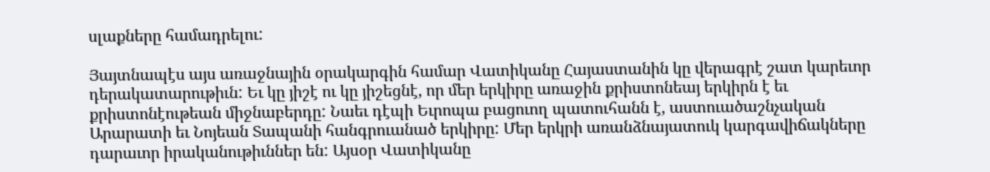սլաքները համադրելու:

Յայտնապէս այս առաջնային օրակարգին համար Վատիկանը Հայաստանին կը վերագրէ շատ կարեւոր դերակատարութիւն: Եւ կը յիշէ ու կը յիշեցնէ, որ մեր երկիրը առաջին քրիստոնեայ երկիրն է եւ քրիստոնէութեան միջնաբերդը: Նաեւ դէպի Եւրոպա բացուող պատուհանն է, աստուածաշնչական Արարատի եւ Նոյեան Տապանի հանգրուանած երկիրը: Մեր երկրի առանձնայատուկ կարգավիճակները դարաւոր իրականութիւններ են: Այսօր Վատիկանը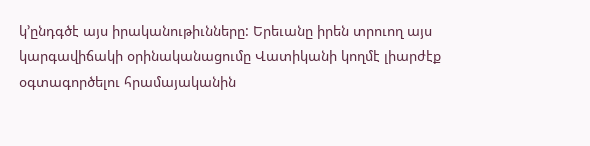կ՚ընդգծէ այս իրականութիւնները: Երեւանը իրեն տրուող այս կարգավիճակի օրինականացումը Վատիկանի կողմէ լիարժէք օգտագործելու հրամայականին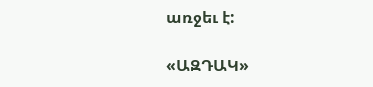առջեւ է:

«ԱԶԴԱԿ»